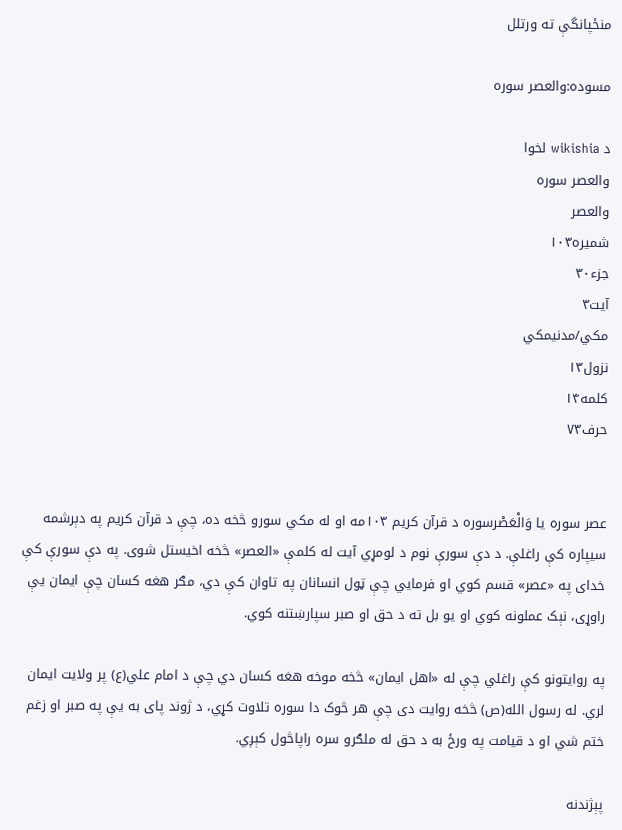منځپانگې ته ورتلل

مسوده:والعصر سوره

د wikishia لخوا
والعصر سوره
والعصر
شمیره۱۰۳
جزء۳۰
آیت۳
مکي/مدنيمکي
نزول۱۳
کلمه۱۴
حرف۷۳


عصر سوره یا وَالْعَصْرسوره د قرآن کریم ۱۰۳مه او له مکي سورو څخه ده، چې د قرآن کریم په دېرشمه سيپاره کې راغلې. د دې سورې نوم د لومړي آیت له کلمې «العصر» څخه اخیستل شوی. په دې سورې کې خدای په «عصر» قسم کوي او فرمایي چې ټول انسانان په تاوان کې دي، مګر هغه کسان چې ایمان یې راوړی، نېک عملونه کوي او یو بل ته د حق او صبر سپارښتنه کوي.

په روایتونو کې راغلي چې له «اهل ایمان» څخه موخه هغه کسان دي چې د امام علي(ع) پر ولایت ایمان لري. له رسول الله(ص) څخه روایت دی چې هر څوک دا سوره تلاوت کړي، د ژوند پای به یې په صبر او زغم ختم شي او د قیامت په ورځ به د حق له ملګرو سره راپاڅول کېږي.

پېژندنه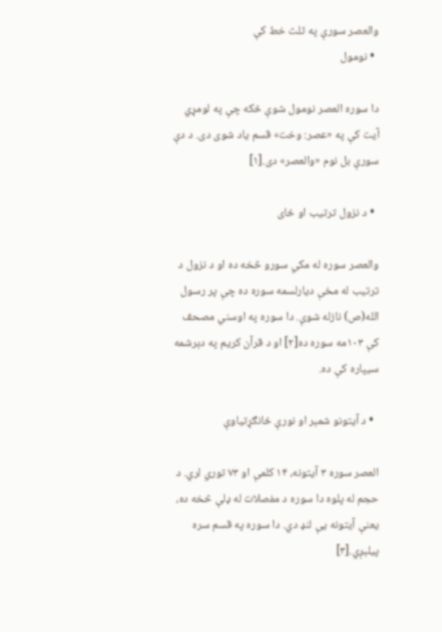والعصر سورې په ثلث خط کې
  • نومول

دا سوره العصر نومول شوې ځکه چې په لومړي آیت کې په «عصر: وخت» قسم یاد شوی دی. د دې سورې بل نوم «والعصر» دی.[۱]

  • د نزول ترتیب او ځای

والعصر سوره له مکي سورو څخه ده او د نزول د ترتیب له مخې دیارلسمه سوره ده چې پر رسول الله(ص) نازله شوې. دا سوره په اوسني مصحف کې ۱۰۳مه سوره ده[۲] او د قرآن کریم په دېرشمه سيپاره کې ده.

  • د آیتونو شمېر او نورې ځانګړتیاوې

العصر سوره ۳ آیتونه، ۱۴ کلمې او ۷۳ توري لري. د حجم له پلوه دا سوره د مفصلات له ډلې څخه ده، یعنې آیتونه یې لنډ دي. دا سوره په قسم سره پیلېږي.[۳]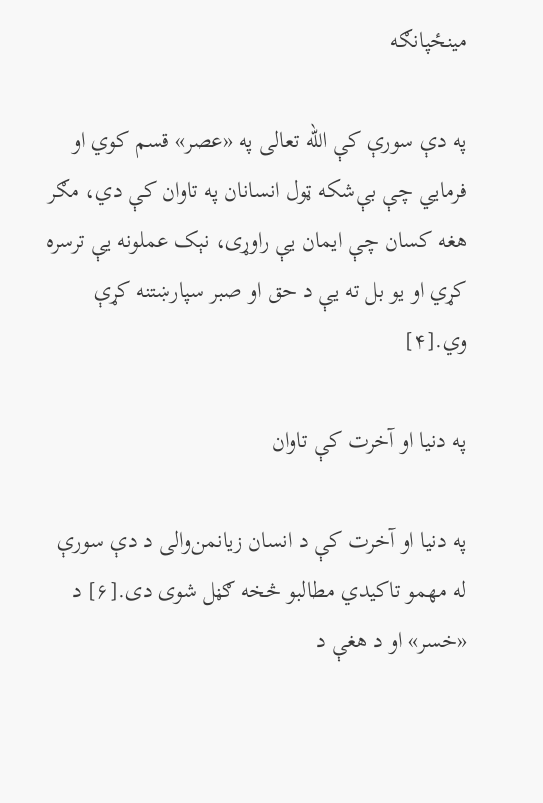مینځپانګه

په دې سورې کې الله تعالی په «عصر» قسم کوي او فرمایي چې بې‌شکه ټول انسانان په تاوان کې دي، مګر هغه کسان چې ایمان یې راوړی، نېک عملونه یې ترسره کړي او یو بل ته یې د حق او صبر سپارښتنه کړې وي.[۴]

په دنیا او آخرت کې تاوان

په دنیا او آخرت کې د انسان زیانمن‌والی د دې سورې له مهمو تاکیدي مطالبو څخه ګڼل شوی دی.[۶] د «خسر» او د هغې د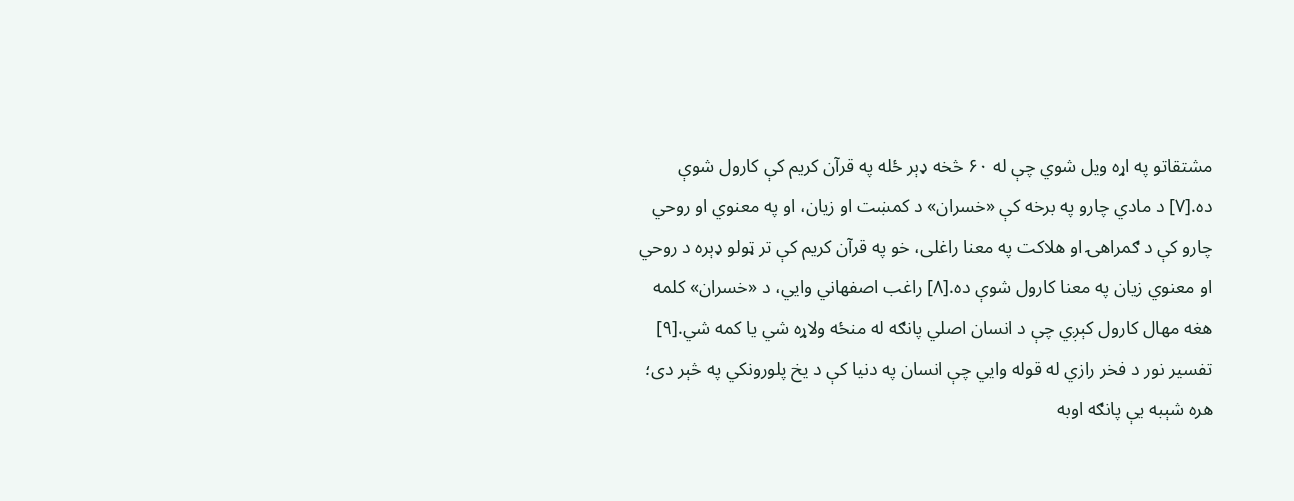مشتقاتو په اړه ویل شوي چې له ۶۰ څخه ډېر ځله په قرآن کریم کې کارول شوې ده.[۷] د مادي چارو په برخه کې «خسران» د کمښت او زیان، او په معنوي او روحي چارو کې د ګمراهۍ او هلاکت په معنا راغلی، خو په قرآن کریم کې تر ټولو ډېره د روحي او معنوي زیان په معنا کارول شوې ده.[۸] راغب اصفهاني وایي، د «خسران» کلمه هغه مهال کارول کېږي چې د انسان اصلي پانګه له منځه ولاړه شي یا کمه شي.[۹] تفسیر نور د فخر رازي له قوله وایي چې انسان په دنیا کې د یخ پلورونکي په څېر دی؛ هره شېبه یې پانګه اوبه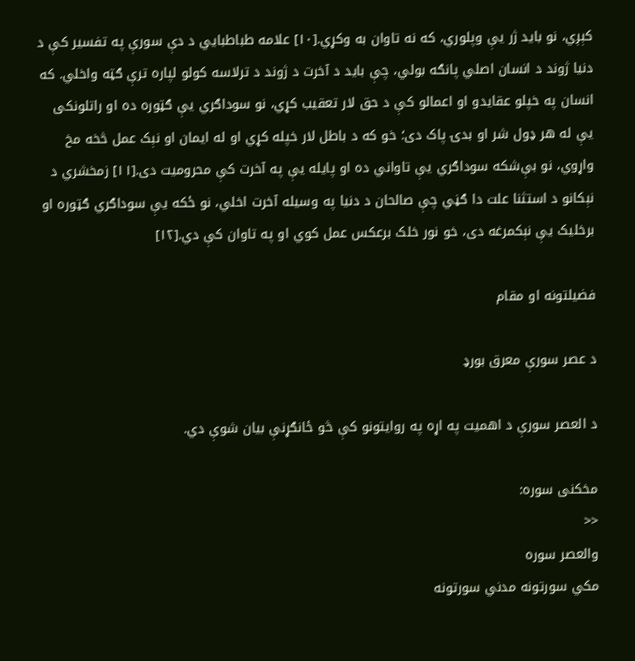کېږي، نو باید ژر یې وپلوري، که نه تاوان به وکړي.[۱۰] علامه طباطبایي د دې سورې په تفسیر کې د دنیا ژوند د انسان اصلي پانګه بولي، چې باید د آخرت د ژوند د ترلاسه کولو لپاره ترې ګټه واخلي. که انسان په خپلو عقایدو او اعمالو کې د حق لار تعقیب کړي، نو سوداګري یې ګټوره ده او راتلونکی یې له هر ډول شر او بدۍ پاک دی؛ خو که د باطل لار خپله کړي او له ایمان او نېک عمل څخه مخ واړوي، نو بې‌شکه سوداګري یې تاواني ده او پایله یې په آخرت کې محرومیت دی.[۱۱] زمخشري د نېکانو د استثنا علت دا ګڼي چې صالحان د دنیا په وسیله آخرت اخلي، نو ځکه یې سوداګري ګټوره او برخلیک یې نېکمرغه دی، خو نور خلک برعکس عمل کوي او په تاوان کې دي.[۱۲]

فضیلتونه او مقام

د عصر سورې معرق بورډ

د العصر سورې د اهمیت په اړه په روایتونو کې څو ځانګړنې بیان شوې دي.

مخکنی سوره:
<<
والعصر سوره
مکي سورتونه مدني سورتونه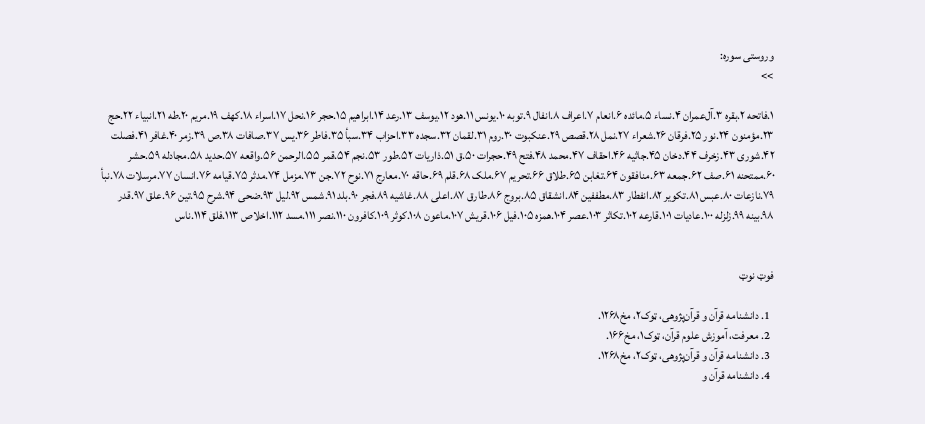وروستی سوره:
>>

۱.فاتحه ۲.بقره ۳.آل‌عمران ۴.نساء ۵.مائده ۶.انعام ۷.اعراف ۸.انفال ۹.توبه ۱۰.یونس ۱۱.هود ۱۲.یوسف ۱۳.رعد ۱۴.ابراهیم ۱۵.حجر ۱۶.نحل ۱۷.اسراء ۱۸.کهف ۱۹.مریم ۲۰.طه ۲۱.انبیاء ۲۲.حج ۲۳.مؤمنون ۲۴.نور ۲۵.فرقان ۲۶.شعراء ۲۷.نمل ۲۸.قصص ۲۹.عنکبوت ۳۰.روم ۳۱.لقمان ۳۲.سجده ۳۳.احزاب ۳۴.سبأ ۳۵.فاطر ۳۶.یس ۳۷.صافات ۳۸.ص ۳۹.زمر ۴۰.غافر ۴۱.فصلت ۴۲.شوری ۴۳.زخرف ۴۴.دخان ۴۵.جاثیه ۴۶.احقاف ۴۷.محمد ۴۸.فتح ۴۹.حجرات ۵۰.ق ۵۱.ذاریات ۵۲.طور ۵۳.نجم ۵۴.قمر ۵۵.الرحمن ۵۶.واقعه ۵۷.حدید ۵۸.مجادله ۵۹.حشر ۶۰.ممتحنه ۶۱.صف ۶۲.جمعه ۶۳.منافقون ۶۴.تغابن ۶۵.طلاق ۶۶.تحریم ۶۷.ملک ۶۸.قلم ۶۹.حاقه ۷۰.معارج ۷۱.نوح ۷۲.جن ۷۳.مزمل ۷۴.مدثر ۷۵.قیامه ۷۶.انسان ۷۷.مرسلات ۷۸.نبأ ۷۹.نازعات ۸۰.عبس ۸۱.تکویر ۸۲.انفطار ۸۳.مطففین ۸۴.انشقاق ۸۵.بروج ۸۶.طارق ۸۷.اعلی ۸۸.غاشیه ۸۹.فجر ۹۰.بلد ۹۱.شمس ۹۲.لیل ۹۳.ضحی ۹۴.شرح ۹۵.تین ۹۶.علق ۹۷.قدر ۹۸.بینه ۹۹.زلزله ۱۰۰.عادیات ۱۰۱.قارعه ۱۰۲.تکاثر ۱۰۳.عصر ۱۰۴.همزه ۱۰۵.فیل ۱۰۶.قریش ۱۰۷.ماعون ۱۰۸.کوثر ۱۰۹.کافرون ۱۱۰.نصر ۱۱۱.مسد ۱۱۲.اخلاص ۱۱۳.فلق ۱۱۴.ناس


فوټ نوټ

  1. دانشنامه قرآن و قرآن‌پژوهی، ټوک۲، مخ۱۲۶۸.
  2. معرفت، آموزش علوم قرآن، ټوک۱، مخ۱۶۶.
  3. دانشنامه قرآن و قرآن‌پژوهی، ټوک۲، مخ۱۲۶۸.
  4. دانشنامه قرآن و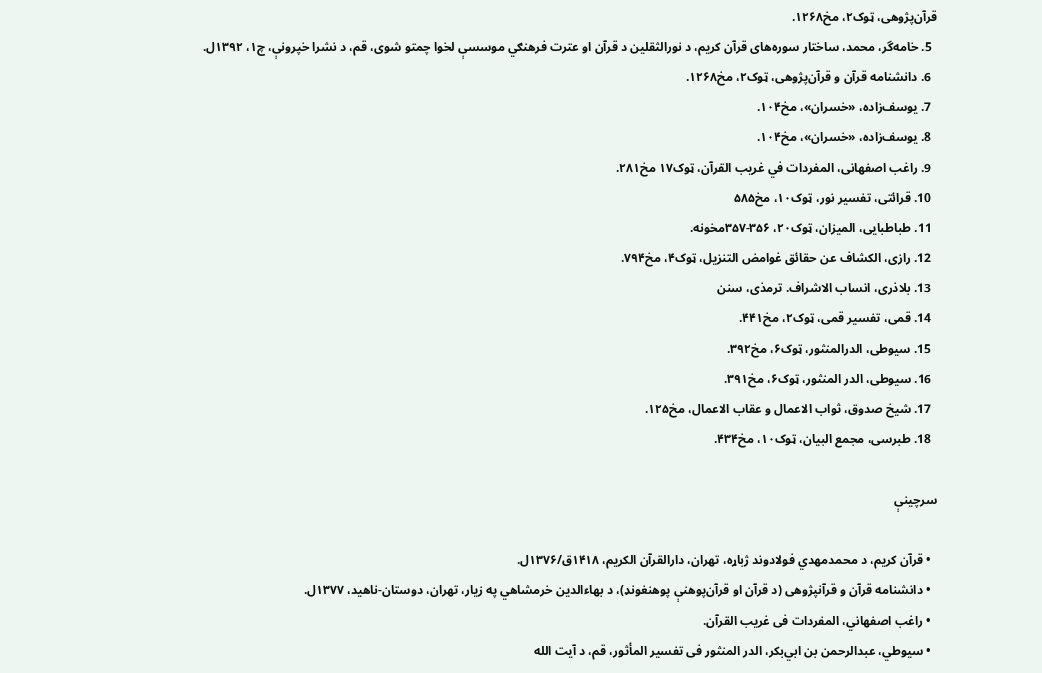قرآن‌پژوهی، ټوک۲، مخ۱۲۶۸.
  5. خامه‌گر، محمد، ساختار سوره‌های قرآن کریم، د نورالثقلین د قرآن او عترت فرهنګي موسسې لخوا چمتو شوی، قم، د نشرا خپرونې، چ۱، ۱۳۹۲ل.
  6. دانشنامه قرآن و قرآن‌پژوهی، ټوک۲، مخ۱۲۶۸.
  7. یوسف‌زاده، «خسران»، مخ۱۰۴.
  8. یوسف‌زاده، «خسران»، مخ۱۰۴.
  9. راغب اصفهانی، المفردات في غريب القرآن، ټوک۱۷ مخ۲۸۱.
  10. قرائتی، تفسیر نور، ټوک۱۰، مخ۵۸۵
  11. طباطبایی، المیزان، ټوک۲۰، ۳۵۶-۳۵۷مخونه.
  12. رازی، الکشاف عن حقائق غوامض التنزیل، ټوک۴، مخ۷۹۴.
  13. بلاذری، انساب الاشراف. ترمذی، سنن
  14. قمی، تفسیر قمی، ټوک۲، مخ۴۴۱.
  15. سیوطی، الدرالمنثور، ټوک۶، مخ۳۹۲.
  16. سیوطی، الدر المنثور، ټوک۶، مخ۳۹۱.
  17. شیخ صدوق، ثواب الاعمال و عقاب الاعمال، مخ۱۲۵.
  18. طبرسی، مجمع البیان، ټوک۱۰، مخ۴۳۴.

سرچينې

  • قرآن کریم، د محمدمهدي فولادوند ژباړه، تهران، دارالقرآن الکریم، ۱۴۱۸ق/۱۳۷۶ل.
  • دانشنامه قرآن و قرآنپژوهی (د قرآن او قرآن‌پوهنې پوهنغونډ)، د بهاءالدین خرمشاهي په زیار، تهران، دوستان-ناهید، ۱۳۷۷ل.
  • راغب اصفهاني، المفردات فی غریب القرآن.
  • سیوطي، عبدالرحمن بن ابي‌بکر، الدر المنثور فی تفسیر المأثور، قم، د آیت الله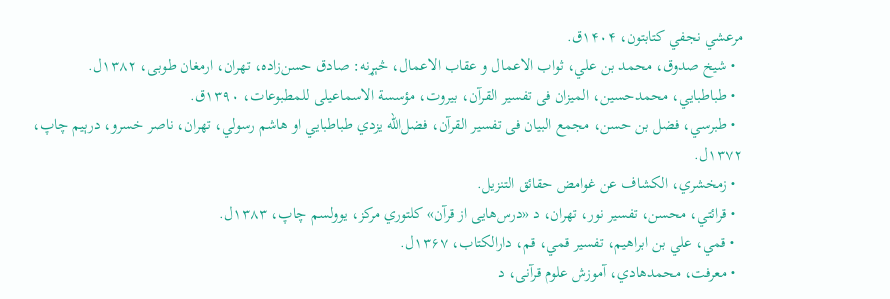مرعشي نجفي کتابتون، ۱۴۰۴ق.
  • شیخ صدوق، محمد بن علي، ثواب الاعمال و عقاب الاعمال، څېړنه: صادق حسن‌زاده، تهران، ارمغان طوبی، ۱۳۸۲ل.
  • طباطبايي، محمدحسین، المیزان فی تفسیر القرآن، بیروت، مؤسسة الاسماعیلی للمطبوعات، ۱۳۹۰ق.
  • طبرسي، فضل بن حسن، مجمع البیان فی تفسیر القرآن، فضل‌الله یزدي طباطبايي او هاشم رسولي، تهران، ناصر خسرو، درېیم چاپ، ۱۳۷۲ل.
  • زمخشري، الکشاف عن غوامض حقائق التنزیل.
  • قرائتي، محسن، تفسیر نور، تهران، د «درس‌هایی از قرآن» کلتوري مرکز، یوولسم چاپ، ۱۳۸۳ل.
  • قمي، علي بن ابراهیم، تفسیر قمي، قم، دارالکتاب، ۱۳۶۷ل.
  • معرفت، محمدهادي، آموزش علوم قرآنی، د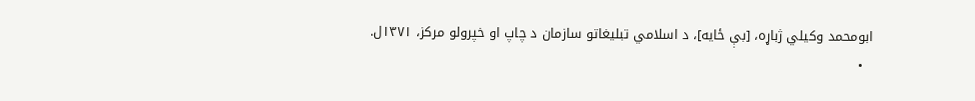ابومحمد وکيلي ژباړه، [بې ځایه]، د اسلامي تبلیغاتو سازمان د چاپ او خپرولو مرکز، ۱۳۷۱ل.
  •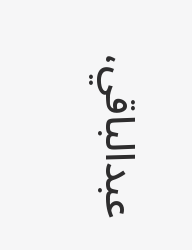عبدالباقي،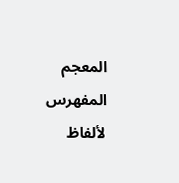المعجم المفهرس لألفاظ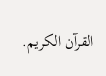القرآن الکریم.